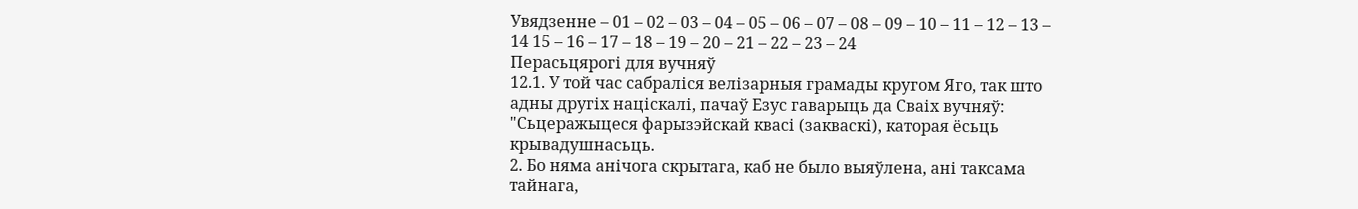Увядзенне – 01 – 02 – 03 – 04 – 05 – 06 – 07 – 08 – 09 – 10 – 11 – 12 – 13 – 14 15 – 16 – 17 – 18 – 19 – 20 – 21 – 22 – 23 – 24
Перасьцярогі для вучняў
12.1. У той час сабраліся велізарныя грамады кругом Яго, так што адны другіх націскалі, пачаў Езус гаварыць да Сваіх вучняў: "Сьцеражыцеся фарызэйскай квасі (закваскі), каторая ёсьць крывадушнасьць.
2. Бо няма анічога скрытага, каб не было выяўлена, ані таксама тайнага,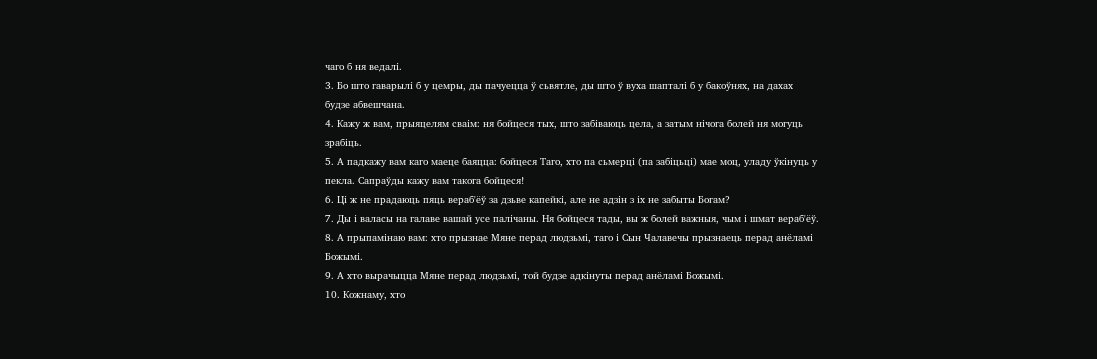чаго б ня ведалі.
3. Бо што гаварылі б у цемры, ды пачуецца ў сьвятле, ды што ў вуха шапталі б у бакоўнях, на дахах будзе абвешчана.
4. Кажу ж вам, прыяцелям сваім: ня бойцеся тых, што забіваюць цела, а затым нічога болей ня могуць зрабіць.
5. А падкажу вам каго маеце баяцца: бойцеся Таго, хто па сьмерці (па забіцьці) мае моц, уладу ўкінуць у пекла. Сапраўды кажу вам такога бойцеся!
6. Ці ж не прадаюць пяць вераб'ёў за дзьве капейкі, але не адзін з іх не забыты Богам?
7. Ды і валасы на галаве вашай усе палічаны. Ня бойцеся тады, вы ж болей важныя, чым і шмат вераб'ёў.
8. А прыпамінаю вам: хто прызнае Мяне перад людзьмі, таго і Сын Чалавечы прызнаець перад анёламі Божымі.
9. А хто вырачыцца Мяне перад людзьмі, той будзе адкінуты перад анёламі Божымі.
10. Кожнаму, хто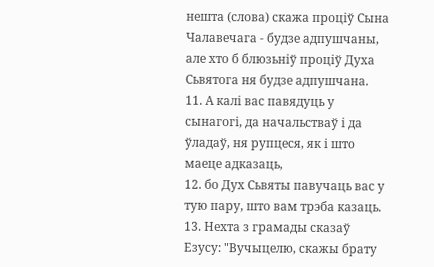нешта (слова) скажа проціў Сына Чалавечага - будзе адпушчаны, але хто б блюзьніў проціў Духа Сьвятога ня будзе адпушчана.
11. А калі вас павядуць у сынагогі, да начальстваў і да ўладаў, ня рупцеся, як і што маеце адказаць,
12. бо Дух Сьвяты павучаць вас у тую пару, што вам трэба казаць.
13. Нехта з грамады сказаў Езусу: "Вучыцелю, скажы брату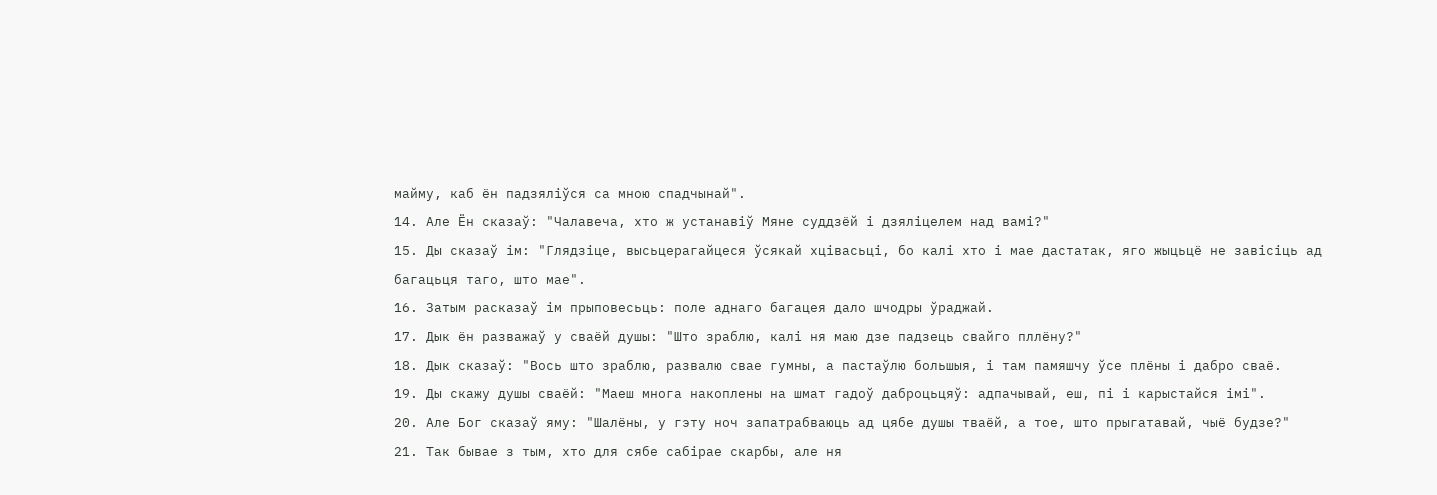майму, каб ён падзяліўся са мною спадчынай".
14. Але Ён сказаў: "Чалавеча, хто ж устанавіў Мяне суддзёй і дзяліцелем над вамі?"
15. Ды сказаў ім: "Глядзіце, высьцерагайцеся ўсякай хцівасьці, бо калі хто і мае дастатак, яго жыцьцё не завісіць ад багацьця таго, што мае".
16. Затым расказаў ім прыповесьць: поле аднаго багацея дало шчодры ўраджай.
17. Дык ён разважаў у сваёй душы: "Што зраблю, калі ня маю дзе падзець свайго пллёну?"
18. Дык сказаў: "Вось што зраблю, развалю свае гумны, а пастаўлю большыя, і там памяшчу ўсе плёны і дабро сваё.
19. Ды скажу душы сваёй: "Маеш многа накоплены на шмат гадоў даброцьцяў: адпачывай, еш, пі і карыстайся імі".
20. Але Бог сказаў яму: "Шалёны, у гэту ноч запатрабваюць ад цябе душы тваёй, а тое, што прыгатавай, чыё будзе?"
21. Так бывае з тым, хто для сябе сабірае скарбы, але ня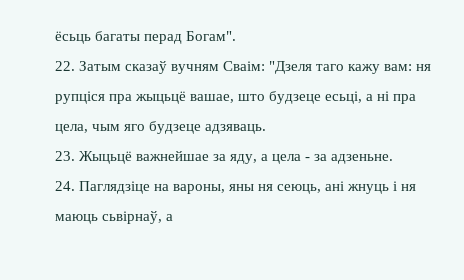ёсьць багаты перад Богам".
22. Затым сказаў вучням Сваім: "Дзеля таго кажу вам: ня рупціся пра жыцьцё вашае, што будзеце есьці, а ні пра цела, чым яго будзеце адзяваць.
23. Жыцьцё важнейшае за яду, а цела - за адзеньне.
24. Паглядзіце на вароны, яны ня сеюць, ані жнуць і ня маюць сьвірнаў, а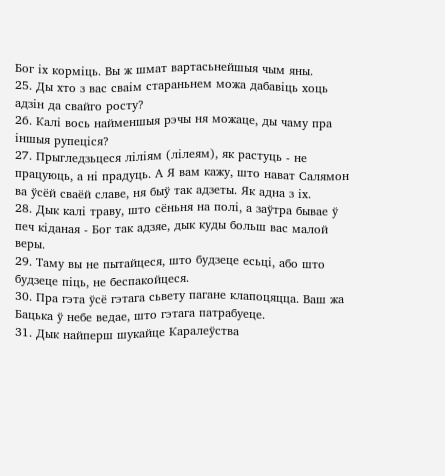Бог іх корміць. Вы ж шмат вартасьнейшыя чым яны.
25. Ды хто з вас сваім стараньнем можа дабавіць хоць адзін да свайго росту?
26. Калі вось найменшыя рэчы ня можаце, ды чаму пра іншыя рупеціся?
27. Прыгледзьцеся ліліям (лілеям), як растуць - не працуюць, а ні прадуць. А Я вам кажу, што нават Салямон ва ўсёй сваёй славе, ня быў так адзеты. Як адна з іх.
28. Дык калі траву, што сёньня на полі, а заўтра бывае ў печ кіданая - Бог так адзяе, дык куды больш вас малой веры.
29. Таму вы не пытайцеся, што будзеце есьці, або што будзеце піць, не беспакойцеся.
30. Пра гэта ўсё гэтага сьвету пагане клапоцяцца. Ваш жа Бацька ў небе ведае, што гэтага патрабуеце.
31. Дык найперш шукайце Каралеўства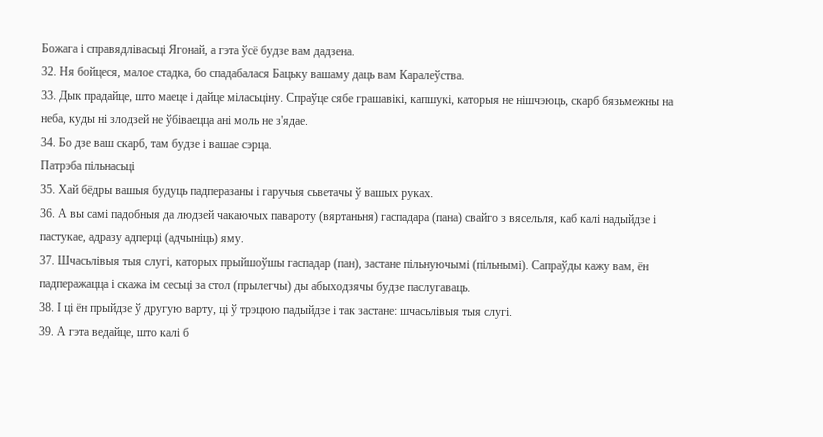Божага і справядлівасьці Ягонай, а гэта ўсё будзе вам дадзена.
32. Ня бойцеся, малое стадка, бо спадабалася Бацьку вашаму даць вам Каралеўства.
33. Дык прадайце, што маеце і дайце міласьціну. Спраўце сябе грашавікі, капшукі, каторыя не нішчэюць, скарб бязьмежны на неба, куды ні злодзей не ўбіваецца ані моль не з'ядае.
34. Бо дзе ваш скарб, там будзе і вашае сэрца.
Патрэба пільнасьці
35. Хай бёдры вашыя будуць падперазаны і гаручыя сьветачы ў вашых руках.
36. А вы самі падобныя да людзей чакаючых павароту (вяртаньня) гаспадара (пана) свайго з вясельля, каб калі надыйдзе і пастукае, адразу адперці (адчыніць) яму.
37. Шчасьлівыя тыя слугі, каторых прыйшоўшы гаспадар (пан), застане пільнуючымі (пільнымі). Сапраўды кажу вам, ён падперажацца і скажа ім сесьці за стол (прылегчы) ды абыходзячы будзе паслугаваць.
38. І ці ён прыйдзе ў другую варту, ці ў трэцюю падыйдзе і так застане: шчасьлівыя тыя слугі.
39. А гэта ведайце, што калі б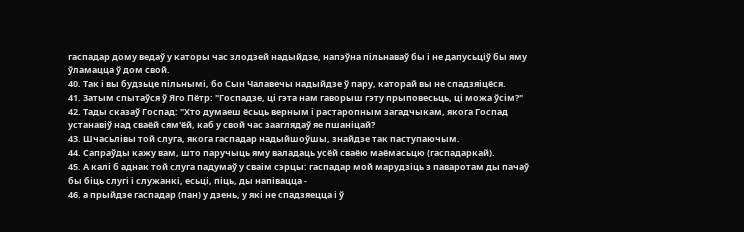гаспадар дому ведаў у каторы час злодзей надыйдзе, напэўна пільнаваў бы і не дапусьціў бы яму ўламацца ў дом свой.
40. Так і вы будзьце пільнымі, бо Сын Чалавечы надыйдзе ў пару, каторай вы не спадзяіцёся.
41. Затым спытаўся ў Яго Пётр: "Госпадзе, ці гэта нам гаворыш гэту прыповесьць, ці можа ўсім?"
42. Тады сказаў Госпад: "Хто думаеш ёсьць верным і растаропным загадчыкам, якога Госпад устанавіў над сваёй сям'ёй, каб у свой час зааглядаў яе пшаніцай?
43. Шчасьлівы той слуга, якога гаспадар надыйшоўшы, знайдзе так паступаючым.
44. Сапраўды кажу вам, што паручыць яму валадаць усёй сваёю маёмасьцю (гаспадаркай).
45. А калі б аднак той слуга падумаў у сваім сэрцы: гаспадар мой марудзіць з паваротам ды пачаў бы біць слугі і служанкі, есьці, піць, ды напівацца -
46. а прыйдзе гаспадар (пан) у дзень, у які не спадзяецца і ў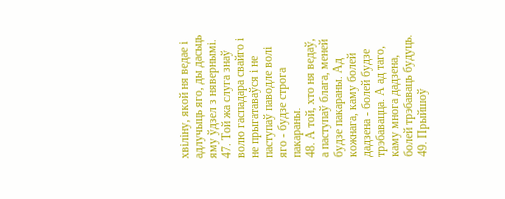хвіліну, якой ня ведае і адлучыць яго, ды дасьць яму ўдзел з нявернымі.
47. Той жа слуга знаў волю гаспадара свайго і не прыгатаваўся і не паступаў паводле волі яго - будзе строга пакараны.
48. А той, хто ня ведаў, а паступаў блага, меней будзе пакараны. Ад кожнага, каму болей дадзена - болей будзе трэбавацца. А ад таго, каму многа дадзена, болей трэбаваць будуць.
49. Прыйшоў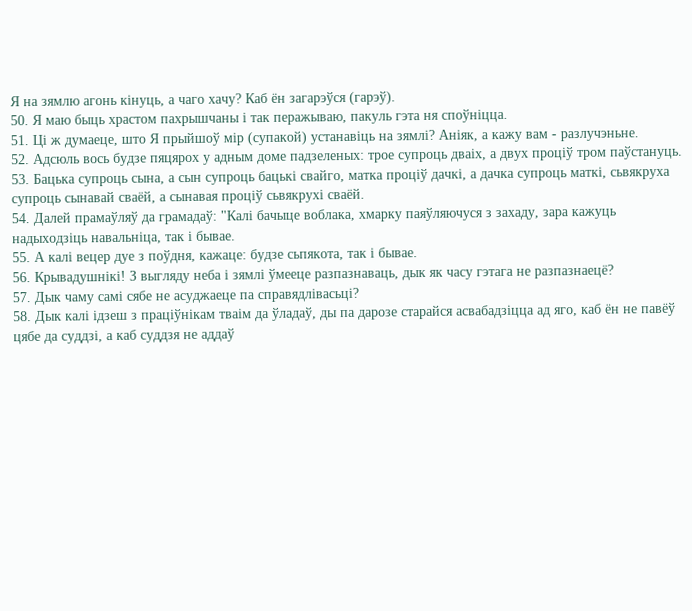Я на зямлю агонь кінуць, а чаго хачу? Каб ён загарэўся (гарэў).
50. Я маю быць храстом пахрышчаны і так перажываю, пакуль гэта ня споўніцца.
51. Ці ж думаеце, што Я прыйшоў мір (супакой) устанавіць на зямлі? Аніяк, а кажу вам - разлучэньне.
52. Адсюль вось будзе пяцярох у адным доме падзеленых: трое супроць дваіх, а двух проціў тром паўстануць.
53. Бацька супроць сына, а сын супроць бацькі свайго, матка проціў дачкі, а дачка супроць маткі, сьвякруха супроць сынавай сваёй, а сынавая проціў сьвякрухі сваёй.
54. Далей прамаўляў да грамадаў: "Калі бачыце воблака, хмарку паяўляючуся з захаду, зара кажуць надыходзіць навальніца, так і бывае.
55. А калі вецер дуе з поўдня, кажаце: будзе сьпякота, так і бывае.
56. Крывадушнікі! З выгляду неба і зямлі ўмееце разпазнаваць, дык як часу гэтага не разпазнаецё?
57. Дык чаму самі сябе не асуджаеце па справядлівасьці?
58. Дык калі ідзеш з праціўнікам тваім да ўладаў, ды па дарозе старайся асвабадзіцца ад яго, каб ён не павёў цябе да суддзі, а каб суддзя не аддаў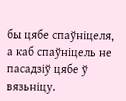бы цябе спаўніцеля, а каб спаўніцель не пасадзіў цябе ў вязьніцу.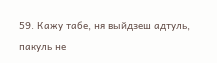59. Кажу табе, ня выйдзеш адтуль, пакуль не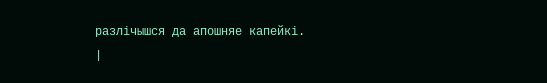разлічышся да апошняе капейкі.
|